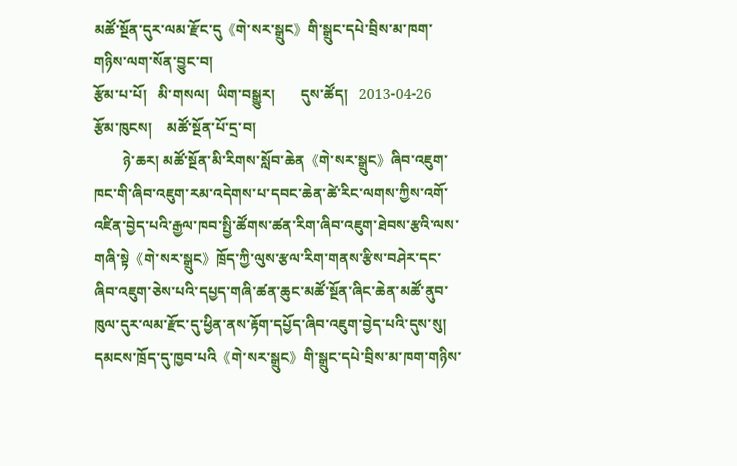མཚོ་སྔོན་དུར་ལམ་རྫོང་དུ《གེ་སར་སྒྲུང》གི་སྒྲུང་དཔེ་བྲིས་མ་ཁག་གཉིས་ལག་སོན་བྱུང་བ།
རྩོམ་པ་པོ།   མི་གསལ།  ཡིག་བསྒྱུར།       དུས་ཚོད།   2013-04-26   རྩོམ་ཁུངས།    མཚོ་སྔོན་པོ་དྲ་བ།
        ཉེ་ཆར། མཚོ་སྔོན་མི་རིགས་སློབ་ཆེན《གེ་སར་སྒྲུང》ཞིབ་འཇུག་ཁང་གི་ཞིབ་འཇུག་རམ་འདེགས་པ་དབང་ཆེན་ཚེ་རིང་ལགས་ཀྱིས་འགོ་འཛིན་བྱེད་པའི་རྒྱལ་ཁབ་སྤྱི་ཚོགས་ཚན་རིག་ཞིབ་འཇུག་ཐེབས་རྩའི་ལས་གཞི་སྟེ《གེ་སར་སྒྲུང》ཁྲོད་ཀྱི་ལུས་རྩལ་རིག་གནས་རྩིས་བཤེར་དང་ཞིབ་འཇུག་ཅེས་པའི་དཔྱད་གཞི་ཚན་ཆུང་མཚོ་སྔོན་ཞིང་ཆེན་མཚོ་ནུབ་ཁུལ་དུར་ལམ་རྫོང་དུ་ཕྱིན་ནས་རྟོག་དཔྱོད་ཞིབ་འཇུག་བྱེད་པའི་དུས་སུ། དམངས་ཁྲོད་དུ་ཁྱབ་པའི《གེ་སར་སྒྲུང》གི་སྒྲུང་དཔེ་བྲིས་མ་ཁག་གཉིས་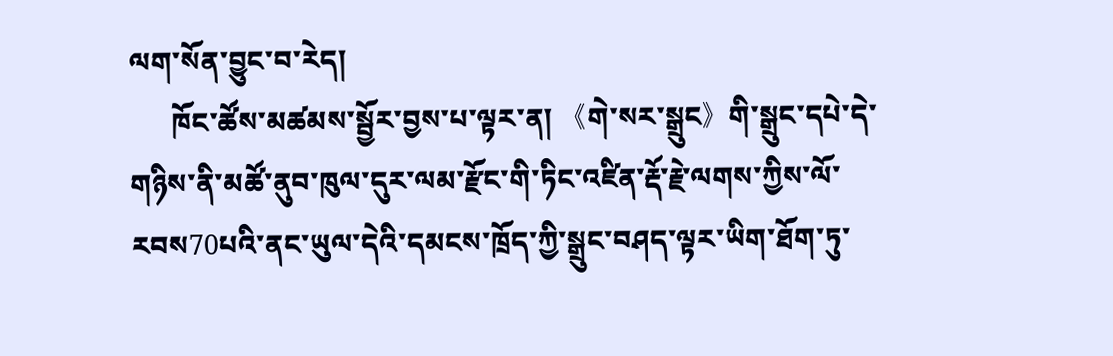ལག་སོན་བྱུང་བ་རེད།
      ཁོང་ཚོས་མཚམས་སྦྱོར་བྱས་པ་ལྟར་ན། 《གེ་སར་སྒྲུང》གི་སྒྲུང་དཔེ་དེ་གཉིས་ནི་མཚོ་ནུབ་ཁུལ་དུར་ལམ་རྫོང་གི་ཏིང་འཛིན་རྡོ་རྗེ་ལགས་ཀྱིས་ལོ་རབས70པའི་ནང་ཡུལ་དེའི་དམངས་ཁྲོད་ཀྱི་སྒྲུང་བཤད་ལྟར་ཡིག་ཐོག་ཏུ་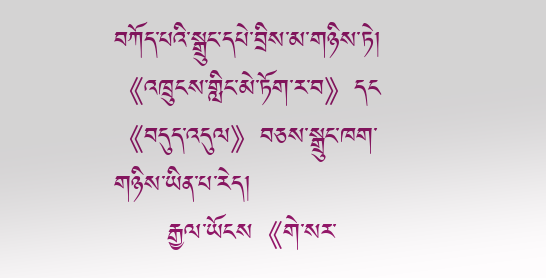བཀོད་པའི་སྒྲུང་དཔེ་བྲིས་མ་གཉིས་ཏེ། 《འཁྲུངས་གླིང་མེ་ཏོག་ར་བ》དང《བདུད་འདུལ》བཅས་སྒྲུང་ཁག་གཉིས་ཡིན་པ་རེད།
      རྒྱལ་ཡོངས《གེ་སར་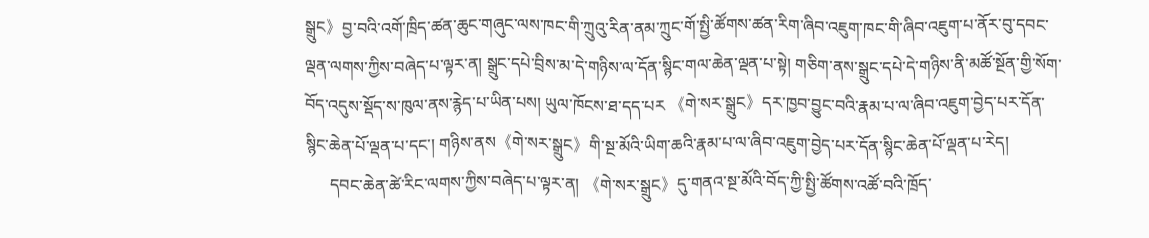སྒྲུང》བྱ་བའི་འགོ་ཁྲིད་ཚན་ཆུང་གཞུང་ལས་ཁང་གི་ཀྲུའུ་རིན་ནམ་ཀྲུང་གོ་སྤྱི་ཚོགས་ཚན་རིག་ཞིབ་འཇུག་ཁང་གི་ཞིབ་འཇུག་པ་ནོར་བུ་དབང་ལྡན་ལགས་ཀྱིས་བཞེད་པ་ལྟར་ན། སྒྲུང་དཔེ་བྲིས་མ་དེ་གཉིས་ལ་དོན་སྙིང་གལ་ཆེན་ལྡན་པ་སྟེ། གཅིག་ནས་སྒྲུང་དཔེ་དེ་གཉིས་ནི་མཚོ་སྔོན་གྱི་སོག་བོད་འདུས་སྡོད་ས་ཁུལ་ནས་རྙེད་པ་ཡིན་པས། ཡུལ་ཁོངས་ཐ་དད་པར 《གེ་སར་སྒྲུང》དར་ཁྱབ་བྱུང་བའི་རྣམ་པ་ལ་ཞིབ་འཇུག་བྱེད་པར་དོན་སྙིང་ཆེན་པོ་ལྡན་པ་དང་། གཉིས་ནས《གེ་སར་སྒྲུང》གི་སྔ་མོའི་ཡིག་ཆའི་རྣམ་པ་ལ་ཞིབ་འཇུག་བྱེད་པར་དོན་སྙིང་ཆེན་པོ་ལྡན་པ་རེད།
      དབང་ཆེན་ཚེ་རིང་ལགས་ཀྱིས་བཞེད་པ་ལྟར་ན། 《གེ་སར་སྒྲུང》དུ་གནའ་སྔ་མོའི་བོད་ཀྱི་སྤྱི་ཚོགས་འཚོ་བའི་ཁྲོད་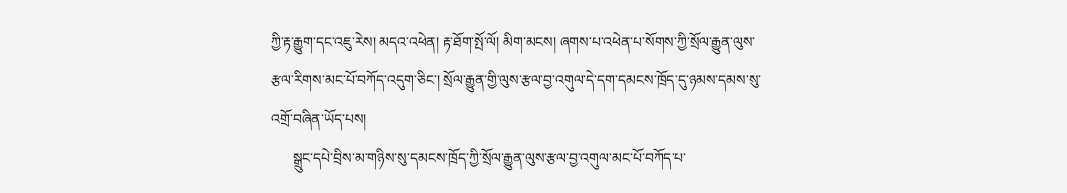ཀྱི་རྟ་རྒྱུག་དང་འཇུ་རེས། མདའ་འཕེན། རྟ་ཐོག་སྤོ་ལོ། མིག་མངས། ཞགས་པ་འཕེན་པ་སོགས་ཀྱི་སྲོལ་རྒྱུན་ལུས་རྩལ་རིགས་མང་པོ་བཀོད་འདུག་ཅིང་། སྲོལ་རྒྱུན་གྱི་ལུས་རྩལ་བྱ་འགུལ་དེ་དག་དམངས་ཁྲོད་དུ་ཉམས་དམས་སུ་འགྲོ་བཞིན་ཡོད་པས།
      སྒྲུང་དཔེ་བྲིས་མ་གཉིས་སུ་དམངས་ཁྲོད་ཀྱི་སྲོལ་རྒྱུན་ལུས་རྩལ་བྱ་འགུལ་མང་པོ་བཀོད་པ་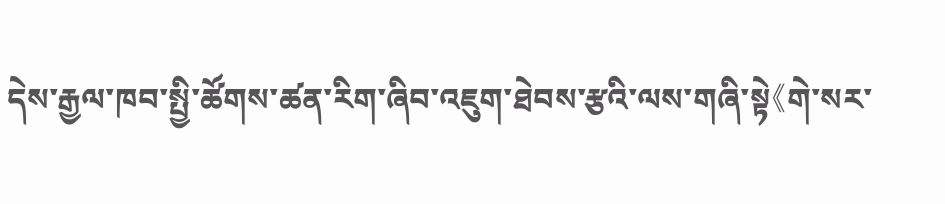དེས་རྒྱལ་ཁབ་སྤྱི་ཚོགས་ཚན་རིག་ཞིབ་འཇུག་ཐེབས་རྩའི་ལས་གཞི་སྟེ《གེ་སར་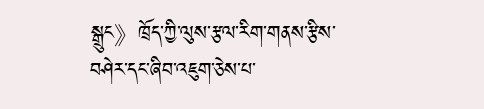སྒྲུང》ཁྲོད་ཀྱི་ལུས་རྩལ་རིག་གནས་རྩིས་བཤེར་དང་ཞིབ་འཇུག་ཅེས་པ་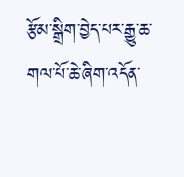རྩོམ་སྒྲིག་བྱེད་པར་རྒྱུ་ཆ་གལ་པོ་ཆེ་ཞིག་འདོན་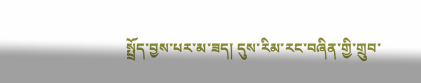སྤྲོད་བྱས་པར་མ་ཟད། དུས་རིམ་རང་བཞིན་གྱི་གྲུབ་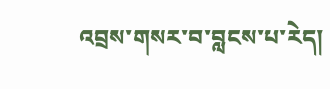འབྲས་གསར་བ་བླངས་པ་རེད།